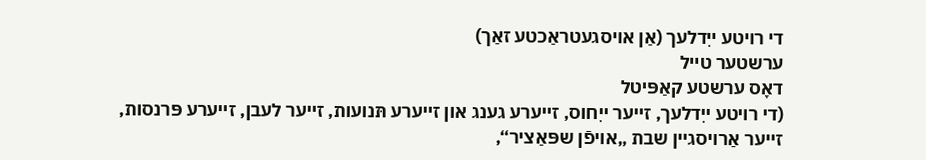די רױטע ייִדלעך (אַן אױסגעטראַכטע זאַך)
ערשטער טײל
דאָס ערשטע קאַפּיטל
(די רױטע ייִדלעך, זײער ייִחוס, זײערע גענג און זײערע תּנועות, זײער לעבן, זײערע פּרנסות, זײער אַרױסגײן שבת „אױפֿן שפּאַציר“,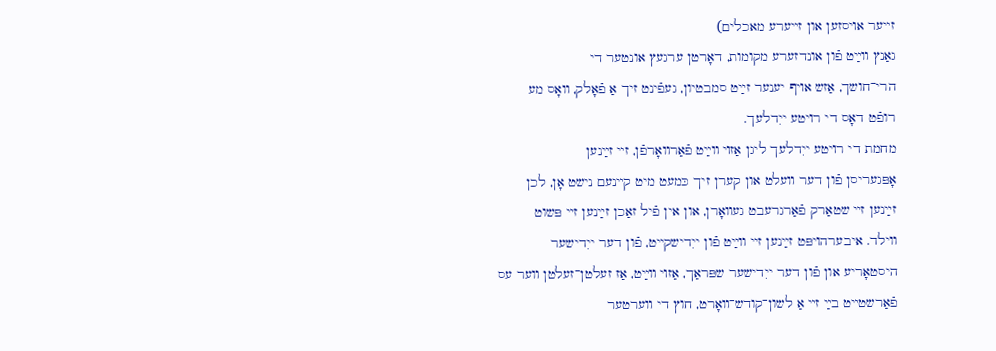זײער אױסזען און זײערע מאכלים)
גאַנץ װײַט פֿון אונדזערע מקומות, דאָרטן ערגעץ אונטער די
הרי־חושך, אַזש אױף יענער זײַט סמבטיון, געפֿינט זיך אַ פֿאָלק, װאָס מע
רופֿט דאָס די רױטע ייִדלעך.
מחמת די רױטע ייִדלעך ליגן אַזױ װײַט פֿאַרװאָרפֿן, זײ זײַנען
אָפּגעריסן פֿון דער װעלט און קערן זיך כּמעט מיט קײנעם נישט אָן, לכן
זײַנען זײ שטאַרק פֿאַרגרעבט געװאָרן, און אין פֿיל זאַכן זײַנען זײ פּשוט
װילד. איבערהױפּט זײַנען זײ װײַט פֿון ייִדישקײט, פֿון דער ייִדישער
היסטאָריע און פֿון דער ייִדישער שפּראַך, אַזױ װײַט, אַז זעלטן־זעלטן װער עס
פֿאַרשטײט בײַ זײ אַ לשון־קודש־װאָרט, חוץ די װערטער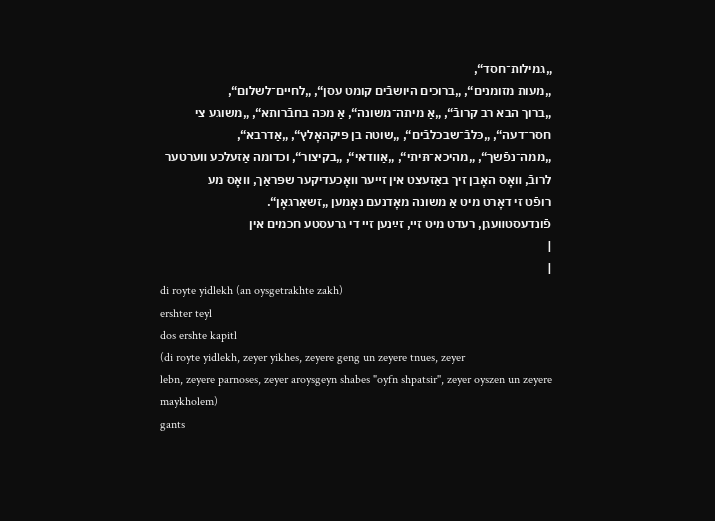„גמילות־חסד“,
„מעות מזומנים“, „ברוכים היושבֿים קומט עסן“, „לחײם־לשלום“,
„ברוך הבא רב קרובֿ“, „אַ מיתה־משונה“, אַ מכּה בחבֿרותא“, „משוגע צי
חסר־דעה“, „כּלבֿ־שבכלבֿים“, „שוטה בן פּיקהאָלץ“, „אַדרבא“,
„ממה־נפֿשך“, „מהיכא־תּיתי“, „אַװדאי“, „בקיצור“, וכדומה אַזעלכע װערטער
לרובֿ, װאָס האָבן זיך באַזעצט אין זײער װאָכעדיקער שפּראַך, װאָס מע
רופֿט זי דאָרט מיט אַ משונה מאָדנעם נאָמען „זשאַרגאָן“.
פֿונדעסטװעגן, רעדט מיט זײ, זײַנען זײ די גרעסטע חכמים אין
|
|
di royte yidlekh (an oysgetrakhte zakh)
ershter teyl
dos ershte kapitl
(di royte yidlekh, zeyer yikhes, zeyere geng un zeyere tnues, zeyer
lebn, zeyere parnoses, zeyer aroysgeyn shabes "oyfn shpatsir'', zeyer oyszen un zeyere
maykholem)
gants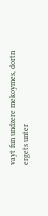vayt fun undzere mekoymes, dortn ergets unter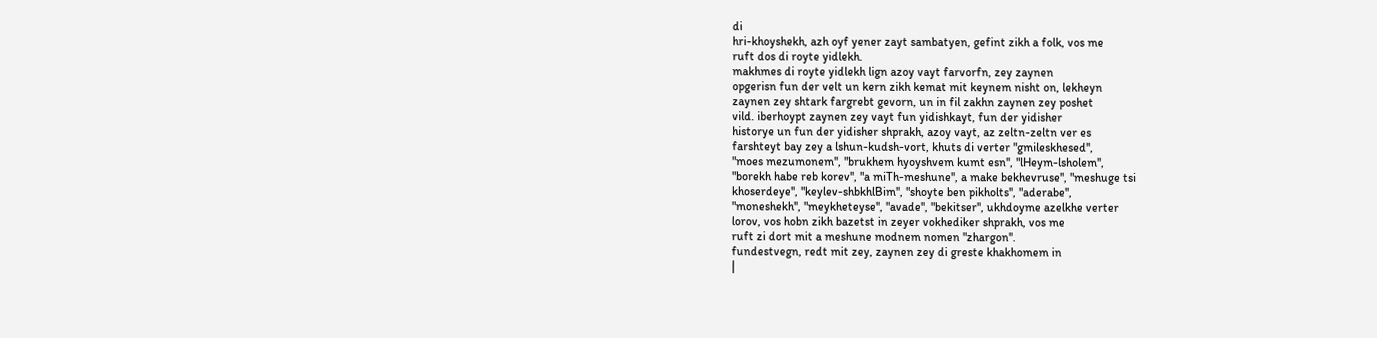di
hri-khoyshekh, azh oyf yener zayt sambatyen, gefint zikh a folk, vos me
ruft dos di royte yidlekh.
makhmes di royte yidlekh lign azoy vayt farvorfn, zey zaynen
opgerisn fun der velt un kern zikh kemat mit keynem nisht on, lekheyn
zaynen zey shtark fargrebt gevorn, un in fil zakhn zaynen zey poshet
vild. iberhoypt zaynen zey vayt fun yidishkayt, fun der yidisher
historye un fun der yidisher shprakh, azoy vayt, az zeltn-zeltn ver es
farshteyt bay zey a lshun-kudsh-vort, khuts di verter "gmileskhesed'',
"moes mezumonem'', "brukhem hyoyshvem kumt esn'', "lHeym-lsholem'',
"borekh habe reb korev'', "a miTh-meshune'', a make bekhevruse'', "meshuge tsi
khoserdeye'', "keylev-shbkhlBim'', "shoyte ben pikholts'', "aderabe'',
"moneshekh'', "meykheteyse'', "avade'', "bekitser'', ukhdoyme azelkhe verter
lorov, vos hobn zikh bazetst in zeyer vokhediker shprakh, vos me
ruft zi dort mit a meshune modnem nomen "zhargon''.
fundestvegn, redt mit zey, zaynen zey di greste khakhomem in
|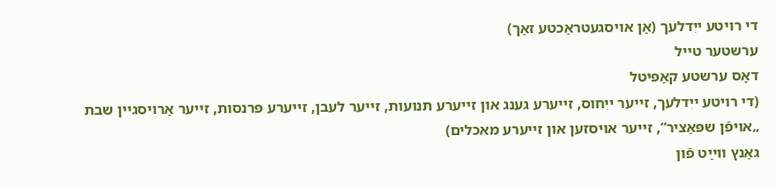די רױטע ייִדלעך (אַן אױסגעטראַכטע זאַך)
ערשטער טײל
דאָס ערשטע קאַפּיטל
(די רױטע ייִדלעך, זײער ייִחוס, זײערע גענג און זײערע תּנועות, זײער לעבן, זײערע פּרנסות, זײער אַרױסגײן שבת „אױפֿן שפּאַציר“, זײער אױסזען און זײערע מאכלים)
גאַנץ װײַט פֿון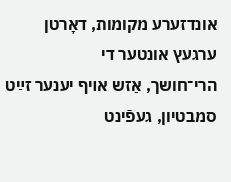אונדזערע מקומות, דאָרטן ערגעץ אונטער די
הרי־חושך, אַזש אױף יענער זײַט סמבטיון, געפֿינט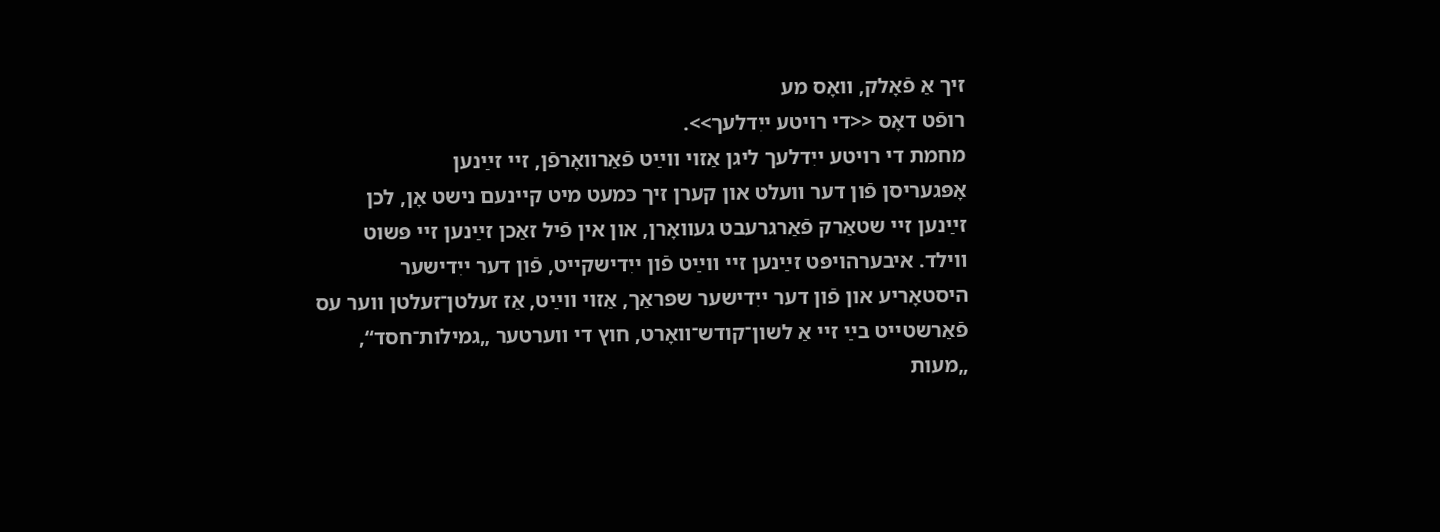זיך אַ פֿאָלק, װאָס מע
רופֿט דאָס <<די רױטע ייִדלעך>>.
מחמת די רױטע ייִדלעך ליגן אַזױ װײַט פֿאַרװאָרפֿן, זײ זײַנען
אָפּגעריסן פֿון דער װעלט און קערן זיך כּמעט מיט קײנעם נישט אָן, לכן
זײַנען זײ שטאַרק פֿאַרגרעבט געװאָרן, און אין פֿיל זאַכן זײַנען זײ פּשוט
װילד. איבערהױפּט זײַנען זײ װײַט פֿון ייִדישקײט, פֿון דער ייִדישער
היסטאָריע און פֿון דער ייִדישער שפּראַך, אַזױ װײַט, אַז זעלטן־זעלטן װער עס
פֿאַרשטײט בײַ זײ אַ לשון־קודש־װאָרט, חוץ די װערטער „גמילות־חסד“,
„מעות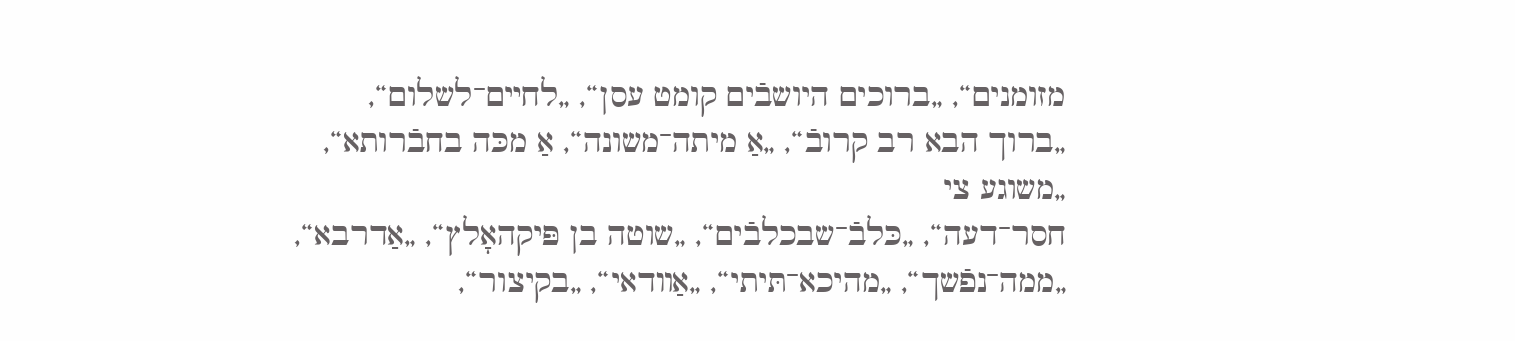מזומנים“, „ברוכים היושבֿים קומט עסן“, „לחײם־לשלום“,
„ברוך הבא רב קרובֿ“, „אַ מיתה־משונה“, אַ מכּה בחבֿרותא“, „משוגע צי
חסר־דעה“, „כּלבֿ־שבכלבֿים“, „שוטה בן פּיקהאָלץ“, „אַדרבא“,
„ממה־נפֿשך“, „מהיכא־תּיתי“, „אַװדאי“, „בקיצור“,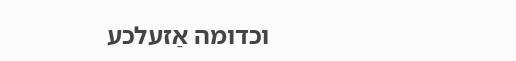וכדומה אַזעלכע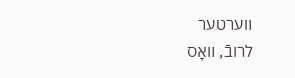װערטער
לרובֿ, װאָס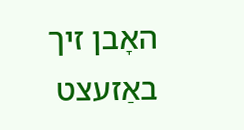האָבן זיך באַזעצט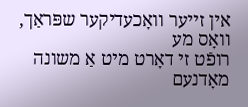אין זײער װאָכעדיקער שפּראַך, װאָס מע
רופֿט זי דאָרט מיט אַ משונה מאָדנעם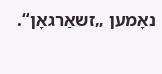נאָמען „זשאַרגאָן“.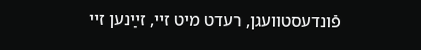פֿונדעסטװעגן, רעדט מיט זײ, זײַנען זײ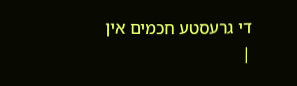די גרעסטע חכמים אין
|